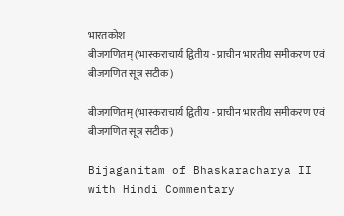भारतकोश
बीजगणितम् (भास्कराचार्य द्वितीय - प्राचीन भारतीय समीकरण एवं बीजगणित सूत्र सटीक)

बीजगणितम् (भास्कराचार्य द्वितीय - प्राचीन भारतीय समीकरण एवं बीजगणित सूत्र सटीक)

Bijaganitam of Bhaskaracharya II with Hindi Commentary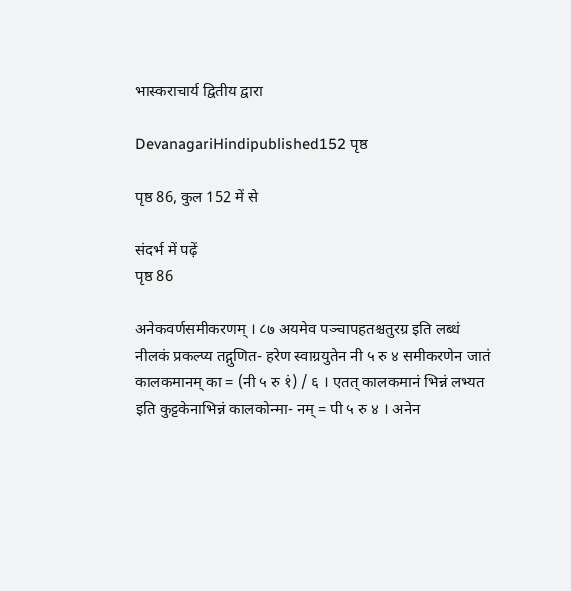भास्कराचार्य द्वितीय द्वारा

DevanagariHindipublished152 पृष्ठ

पृष्ठ 86, कुल 152 में से

संदर्भ में पढ़ें
पृष्ठ 86

अनेकवर्णसमीकरणम् । ८७ अयमेव पञ्चापहतश्चतुरग्र इति लब्धं नीलकं प्रकल्प्य तद्गुणित- हरेण स्वाग्रयुतेन नी ५ रु ४ समीकरणेन जातं कालकमानम् का = (नी ५ रु १ं) / ६ । एतत् कालकमानं भिन्नं लभ्यत इति कुट्टकेनाभिन्नं कालकोन्मा- नम् = पी ५ रु ४ । अनेन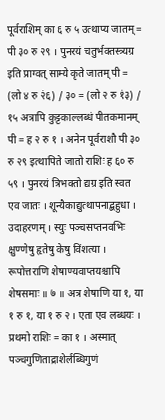पूर्वराशिम् का ६ रु ५ उत्थाप्य जातम् = पी ३० रु २९ । पुनरयं चतुर्भक्तस्त्र्यग्र इति प्राग्वत् साम्ये कृते जातम् पी = (लो ४ रु २ं६) / ३० = (लो २ रु १ं३) / १५ अत्रापि कुट्टकाल्लब्धं पीतकमानम् पी = ह २ रु १ । अनेन पूर्वराशौ पी ३० रु २९ इत्थापिते जातो राशिः ह ६० रु ५९ । पुनरयं त्रिभक्तो द्यग्र इति स्वत एव जातः । शून्यैकाद्युत्थापनाद्बहुधा । उदाहरणम् । स्युः पञ्चसप्तनवभिः क्षुण्णेषु हृतेषु केषु विंशत्या । रूपोत्तराणि शेषाण्यवाप्तयश्चापि शेषसमाः ॥ ७ ॥ अत्र शेषाणि या १, या १ रु १, या १ रु २ । एता एव लब्धयः । प्रथमो राशिः = का १ । अस्मात् पञ्चगुणिताद्राशेर्लब्धिगुणं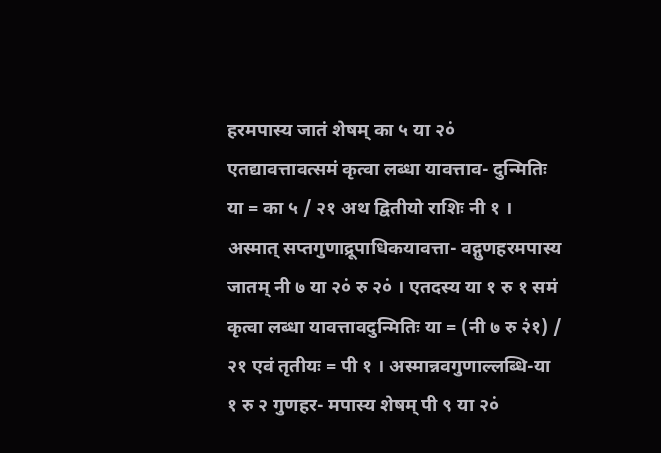हरमपास्य जातं शेषम् का ५ या २०ं एतद्यावत्तावत्समं कृत्वा लब्धा यावत्ताव- दुन्मितिः या = का ५ / २१ अथ द्वितीयो राशिः नी १ । अस्मात् सप्तगुणाद्रूपाधिकयावत्ता- वद्गुणहरमपास्य जातम् नी ७ या २०ं रु २०ं । एतदस्य या १ रु १ समं कृत्वा लब्धा यावत्तावदुन्मितिः या = (नी ७ रु २ं१) / २१ एवं तृतीयः = पी १ । अस्मान्नवगुणाल्लब्धि-या १ रु २ गुणहर- मपास्य शेषम् पी ९ या २०ं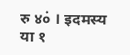रु ४०ं । इदमस्य या १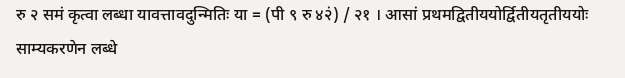रु २ समं कृत्वा लब्धा यावत्तावदुन्मितिः या = (पी ९ रु ४२ं) / २१ । आसां प्रथमद्वितीययोर्द्वितीयतृतीययोः साम्यकरणेन लब्धे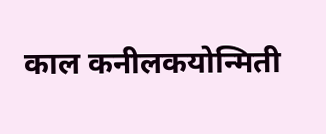काल कनीलकयोन्मिती